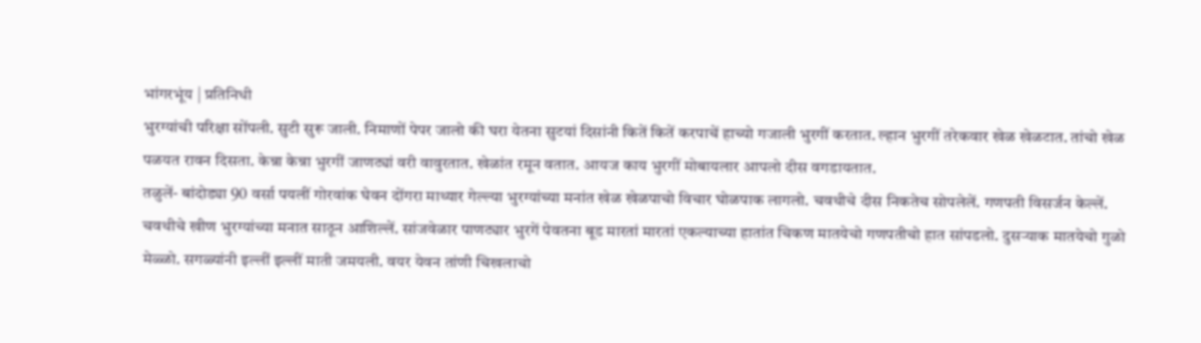भांगरभूंय | प्रतिनिधी
भुरग्यांची परिक्षा सोंपली. सुटी सुरू जाली. निमाणों पेपर जालो की घरा येतना सुटयां दिसांनी कितें कितें करपाचें हाच्यो गजाली भुरगीं करतात. ल्हान भुरगीं तरेकवार खेळ खेळटात. तांचो खेळ पळयत रावन दिसता. केन्ना केन्ना भुरगीं जाणट्यां वरी वावुरतात. खेळांत रमून वतात. आयज काय भुरगीं मोबायलार आपलो दीस वगडायतात.
तळुलें- बांदोड्या 90 वर्सा पयलीं गोरवांक घेवन दोंगरा माथ्यार गेल्ल्या भुरग्यांच्या मनांत खेळ खेळपाचो विचार घोळपाक लागलो. चवथीचे दीस निकतेच सोपलेलें. गणपती विसर्जन केल्लें. चवथीचे खीण भुरग्यांच्या मनात साठून आशिल्लें. सांजवेळार पाणट्यार भुरगें पेवतना बूड मारतां मारतां एकल्याच्या हातांत चिकण मातयेचो गणपतीचो हात सांपडलो. दुसऱ्याक मातयेचो गुळो मेळ्ळो. सगळ्यांनी इल्लीं इल्लीं माती जमयली. वयर येवन तांणी चिखलाचो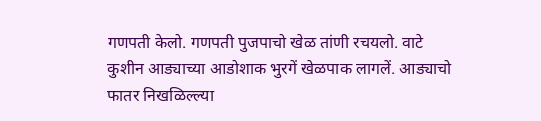गणपती केलो. गणपती पुजपाचो खेळ तांणी रचयलो. वाटे कुशीन आड्याच्या आडोशाक भुरगें खेळपाक लागलें. आड्याचो फातर निखळिल्ल्या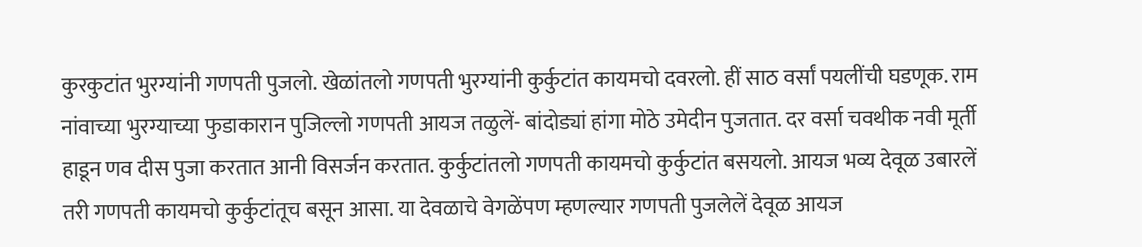कुरकुटांत भुरग्यांनी गणपती पुजलो. खेळांतलो गणपती भुरग्यांनी कुर्कुटांत कायमचो दवरलो. हीं साठ वर्सां पयलींची घडणूक. राम नांवाच्या भुरग्याच्या फुडाकारान पुजिल्लो गणपती आयज तळुलें- बांदोड्यां हांगा मोठे उमेदीन पुजतात. दर वर्सा चवथीक नवी मूर्ती हाडून णव दीस पुजा करतात आनी विसर्जन करतात. कुर्कुटांतलो गणपती कायमचो कुर्कुटांत बसयलो. आयज भव्य देवूळ उबारलें तरी गणपती कायमचो कुर्कुटांतूच बसून आसा. या देवळाचे वेगळेंपण म्हणल्यार गणपती पुजलेलें देवूळ आयज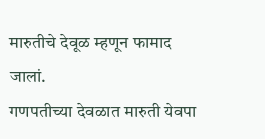मारुतीचे देवूळ म्हणून फामाद जालां.
गणपतीच्या देवळात मारुती येवपा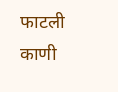फाटली काणी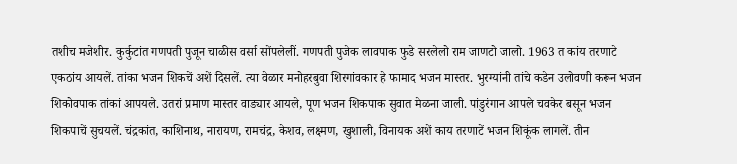तशीच मजेशीर. कुर्कुटांत गणपती पुजून चाळीस वर्सा सोंपलेलीं. गणपती पुजेक लावपाक फुडे सरलेलो राम जाणटो जालो. 1963 त कांय तरणाटे एकठांय आयलें. तांका भजन शिकचें अशें दिसलें. त्या वेळार मनोहरबुवा शिरगांवकार हे फामाद भजन मास्तर. भुरग्यांनी तांचे कडेन उलोवणी करून भजन शिकोवपाक तांकां आपयले. उतरां प्रमाण मास्तर वाड्यार आयले, पूण भजन शिकपाक सुवात मेळना जाली. पांडुरंगान आपले चवकेर बसून भजन शिकपाचें सुचयलें. चंद्रकांत, काशिनाथ, नारायण, रामचंद्र, केशव, लक्ष्मण, खुशाली, विनायक अशें काय तरणाटें भजन शिकूंक लागलें. तीन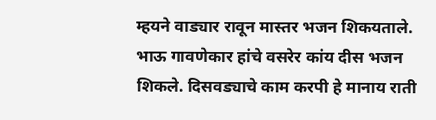म्हयने वाड्यार रावून मास्तर भजन शिकयताले. भाऊ गावणेकार हांचे वसरेर कांय दीस भजन शिकले. दिसवड्याचे काम करपी हे मानाय राती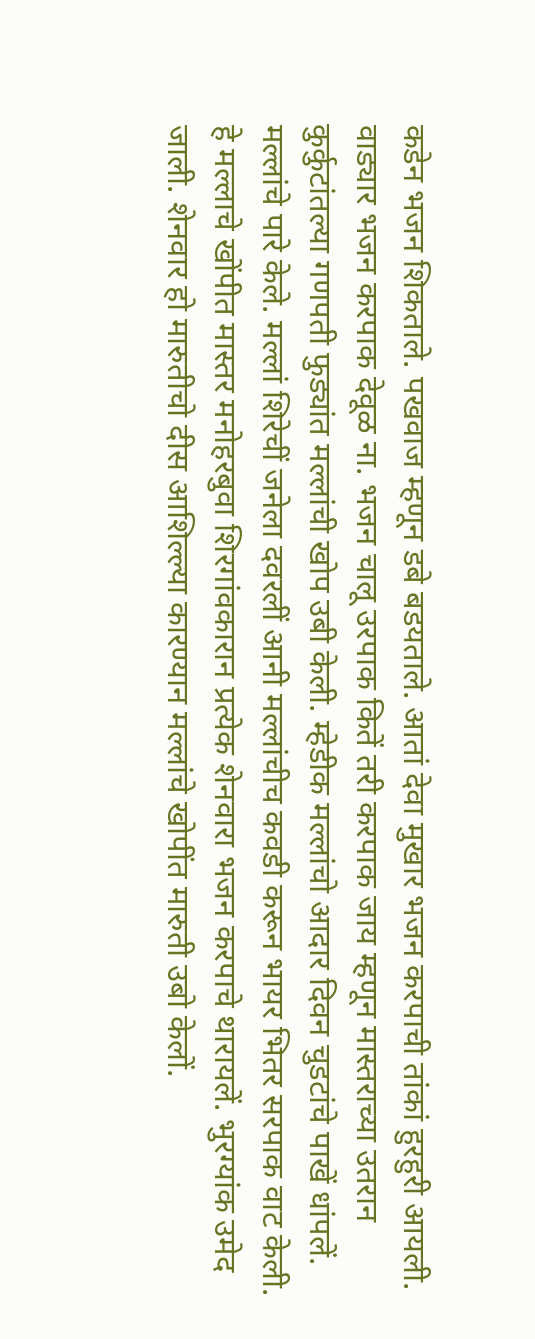कडेन भजन शिकताले. पखवाज म्हणून डबे बडयताले. आतां देवा मुखार भजन करपाची तांकां हुरहुरी आयली. वाड्यार भजन करपाक देवूळ ना. भजन चालू उरपाक कितें तरी करपाक जाय म्हणून मास्तराच्या उतरान कुर्कुटांतल्या गणपती फुड्यांत मल्लांची खोप उबी केली. म्हेडीक मल्लांचो आदार दिवन चुडटांचे पाखें धांपलें. मल्लांचे पारे केले. मल्लां शिरेचीं जनेला दवरलीं आनी मल्लांचीच कवडी करून भायर भितर सरपाक वाट केली. हे मल्लाचे खोंपीत मास्तर मनोहरबुवा शिरगांवकारान प्रत्येक शेनवारा भजन करपाचे थारायलें. भुरग्यांक उमेद जाली. शेनवार हो मारुतीचो दीस आशिल्ल्या कारण्यान मल्लांचे खोपींत मारुती उबो केलों.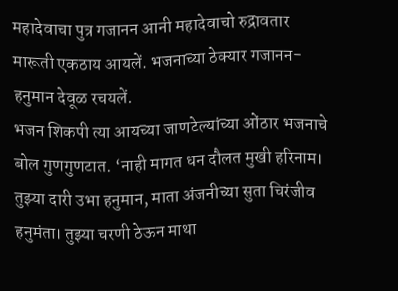महादेवाचा पुत्र गजानन आनी महादेवाचो रुद्रावतार मारूती एकठाय आयलें. भजनाच्या ठेक्यार गजानन- हनुमान देवूळ रचयलें.
भजन शिकपी त्या आयच्या जाणटेल्यांच्या ओंठार भजनाचे बोल गुणगुणटात. ‘नाही मागत धन दौलत मुखी हरिनाम। तुझ्या दारी उभा हनुमान, माता अंजनीच्या सुता चिरंजीव हनुमंता। तुझ्या चरणी ठेऊन माथा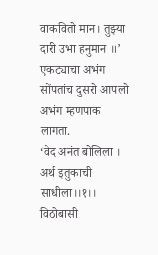वाकवितो मान। तुझ्या दारी उभा हनुमान ॥’ एकट्याचा अभंग सोंपतांच दुसरो आपलो अभंग म्हणपाक लागता.
‘वेद अनंत बोलिला । अर्थ इतुकाची साधीला।।१।। विठोबासी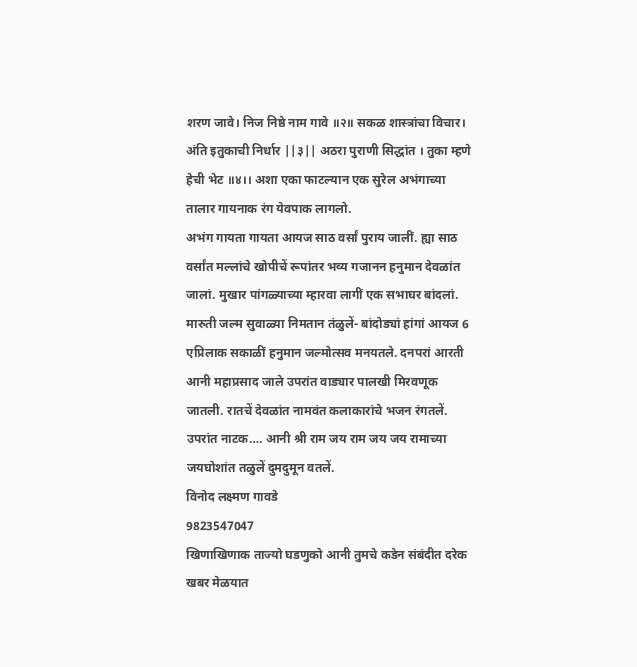शरण जावे। निज निष्ठे नाम गावे ॥२॥ सकळ शास्त्रांचा विचार। अंति इतुकाची निर्धार ||३|| अठरा पुराणी सिद्धांत । तुका म्हणे हेची भेट ॥४।। अशा एका फाटल्यान एक सुरेल अभंगाच्या तालार गायनाक रंग येवपाक लागलो.
अभंग गायता गायता आयज साठ वर्सां पुराय जालीं. ह्या साठ वर्सांत मल्लांचे खोपीचें रूपांतर भव्य गजानन हनुमान देवळांत जालां. मुखार पांगळ्याच्या म्हारवा लागीं एक सभाघर बांदलां. मारुती जल्म सुवाळ्या निमतान तंळुलें- बांदोड्यां हांगां आयज 6 एप्रिलाक सकाळीं हनुमान जल्मोत्सव मनयतले. दनपरां आरती आनी महाप्रसाद जाले उपरांत वाड्यार पालखी मिरवणूक जातली. रातचें देवळांत नामवंत कलाकारांचे भजन रंगतलें. उपरांत नाटक…. आनी श्री राम जय राम जय जय रामाच्या जयघोशांत तळुलें दुमदुमून वतलें.
विनोद लक्ष्मण गावडे
9823547047
खिणाखिणाक ताज्यो घडणुको आनी तुमचे कडेन संबंदीत दरेक खबर मेळयात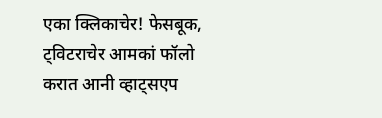एका क्लिकाचेर! फेसबूक, ट्विटराचेर आमकां फॉलो करात आनी व्हाट्सएप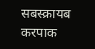सबस्क्रायब करपाक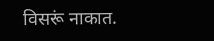विसरूं नाकात.